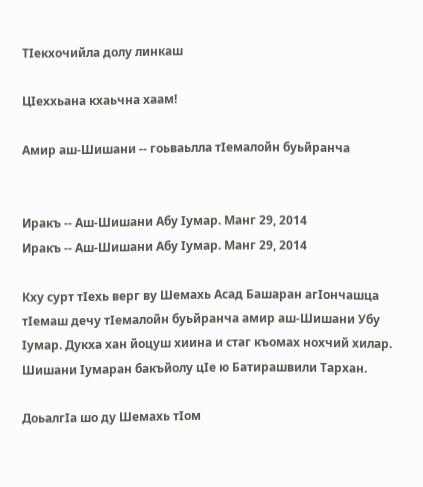ТIекхочийла долу линкаш

ЦIеххьана кхаьчна хаам!

Амир аш-Шишани -- гоьваьлла тIемалойн буьйранча


Иракъ -- Аш-Шишани Абу Iумар. Манг 29, 2014
Иракъ -- Аш-Шишани Абу Iумар. Манг 29, 2014

Кху сурт тIехь верг ву Шемахь Асад Башаран агIончашца тIемаш дечу тIемалойн буьйранча амир аш-Шишани Убу Iумар. Дукха хан йоцуш хиина и стаг къомах нохчий хилар. Шишани Iумаран бакъйолу цIе ю Батирашвили Тархан.

ДоьалгIа шо ду Шемахь тIом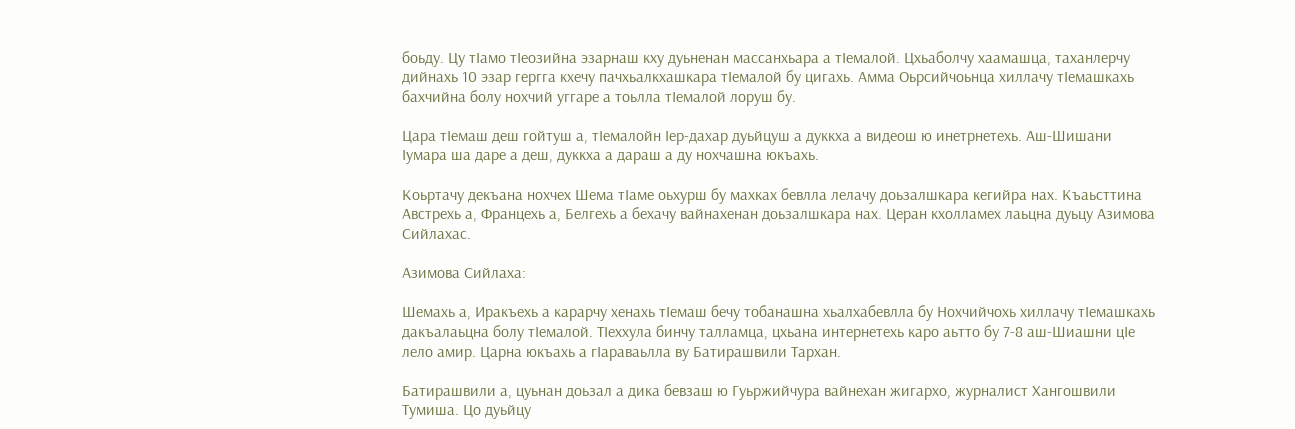боьду. Цу тIамо тIеозийна эзарнаш кху дуьненан массанхьара а тIемалой. Цхьаболчу хаамашца, таханлерчу дийнахь 10 эзар гергга кхечу пачхьалкхашкара тIемалой бу цигахь. Амма Оьрсийчоьнца хиллачу тIемашкахь бахчийна болу нохчий уггаре а тоьлла тIемалой лоруш бу.

Цара тIемаш деш гойтуш а, тIемалойн Iер-дахар дуьйцуш а дуккха а видеош ю инетрнетехь. Аш-Шишани Iумара ша даре а деш, дуккха а дараш а ду нохчашна юкъахь.

Коьртачу декъана нохчех Шема тIаме оьхурш бу махках бевлла лелачу доьзалшкара кегийра нах. Къаьсттина Австрехь а, Францехь а, Белгехь а бехачу вайнахенан доьзалшкара нах. Церан кхолламех лаьцна дуьцу Азимова Сийлахас.

Азимова Сийлаха:

Шемахь а, Иракъехь а карарчу хенахь тIемаш бечу тобанашна хьалхабевлла бу Нохчийчохь хиллачу тIемашкахь дакъалаьцна болу тIемалой. ТIеххула бинчу талламца, цхьана интернетехь каро аьтто бу 7-8 аш-Шиашни цIе лело амир. Царна юкъахь а гIараваьлла ву Батирашвили Тархан.

Батирашвили а, цуьнан доьзал а дика бевзаш ю Гуьржийчура вайнехан жигархо, журналист Хангошвили Тумиша. Цо дуьйцу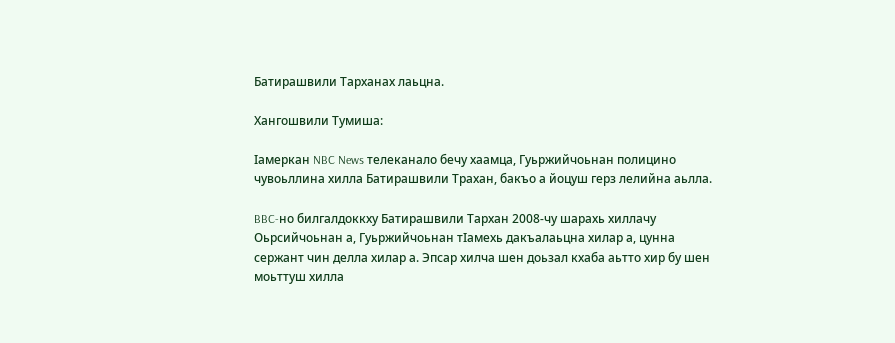Батирашвили Тарханах лаьцна.

Хангошвили Тумиша:

Iамеркан NBC News телеканало бечу хаамца, Гуьржийчоьнан полицино чувоьллина хилла Батирашвили Трахан, бакъо а йоцуш герз лелийна аьлла.

BBC-но билгалдоккху Батирашвили Тархан 2008-чу шарахь хиллачу Оьрсийчоьнан а, Гуьржийчоьнан тIамехь дакъалаьцна хилар а, цунна сержант чин делла хилар а. Эпсар хилча шен доьзал кхаба аьтто хир бу шен моьттуш хилла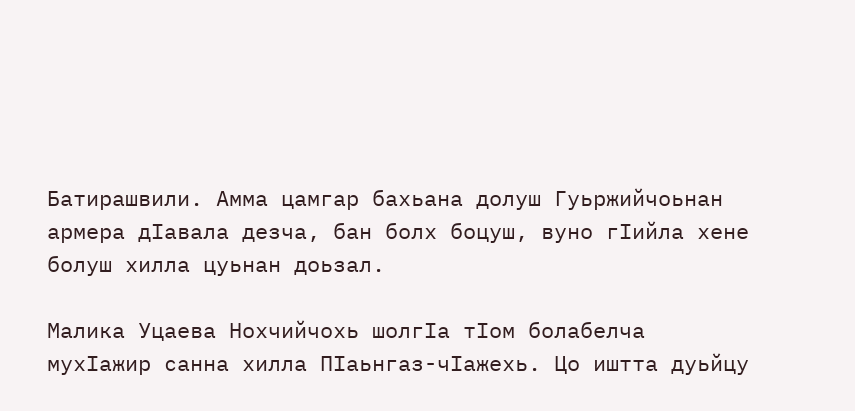Батирашвили. Амма цамгар бахьана долуш Гуьржийчоьнан армера дIавала дезча, бан болх боцуш, вуно гIийла хене болуш хилла цуьнан доьзал.

Малика Уцаева Нохчийчохь шолгIа тIом болабелча мухIажир санна хилла ПIаьнгаз-чIажехь. Цо иштта дуьйцу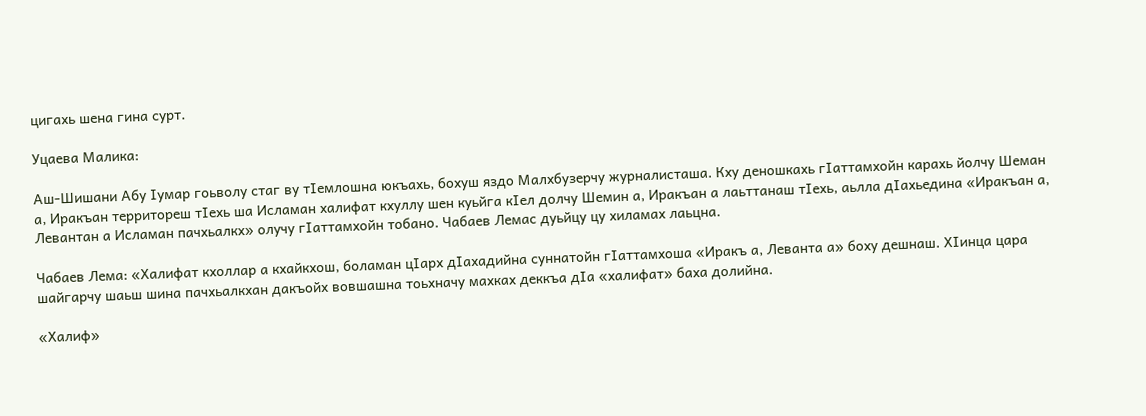цигахь шена гина сурт.

Уцаева Малика:

Аш-Шишани Абу Iумар гоьволу стаг ву тIемлошна юкъахь, бохуш яздо Малхбузерчу журналисташа. Кху деношкахь гIаттамхойн карахь йолчу Шеман а, Иракъан территореш тIехь ша Исламан халифат кхуллу шен куьйга кIел долчу Шемин а, Иракъан а лаьттанаш тIехь, аьлла дIахьедина «Иракъан а, Левантан а Исламан пачхьалкх» олучу гIаттамхойн тобано. Чабаев Лемас дуьйцу цу хиламах лаьцна.

Чабаев Лема: «Халифат кхоллар а кхайкхош, боламан цIарх дIахадийна суннатойн гIаттамхоша «Иракъ а, Леванта а» боху дешнаш. ХIинца цара шайгарчу шаьш шина пачхьалкхан дакъойх вовшашна тоьхначу махках деккъа дIа «халифат» баха долийна.

«Халиф»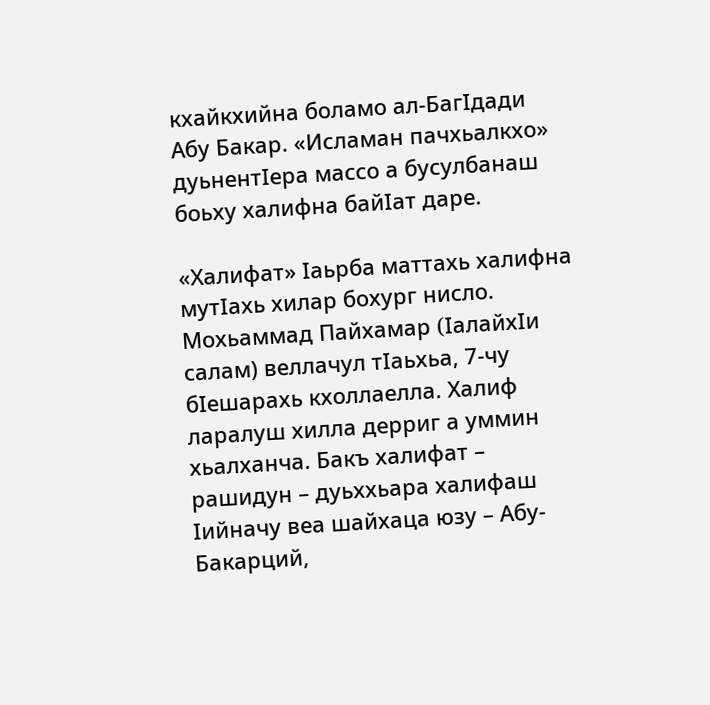кхайкхийна боламо ал-БагIдади Абу Бакар. «Исламан пачхьалкхо» дуьнентIера массо а бусулбанаш боьху халифна байIат даре.

«Халифат» Iаьрба маттахь халифна мутIахь хилар бохург нисло. Мохьаммад Пайхамар (IалайхIи салам) веллачул тIаьхьа, 7-чу бIешарахь кхоллаелла. Халиф ларалуш хилла дерриг а уммин хьалханча. Бакъ халифат – рашидун – дуьххьара халифаш Iийначу веа шайхаца юзу – Абу-Бакарций,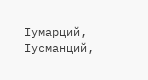Iумарций, Iусманций,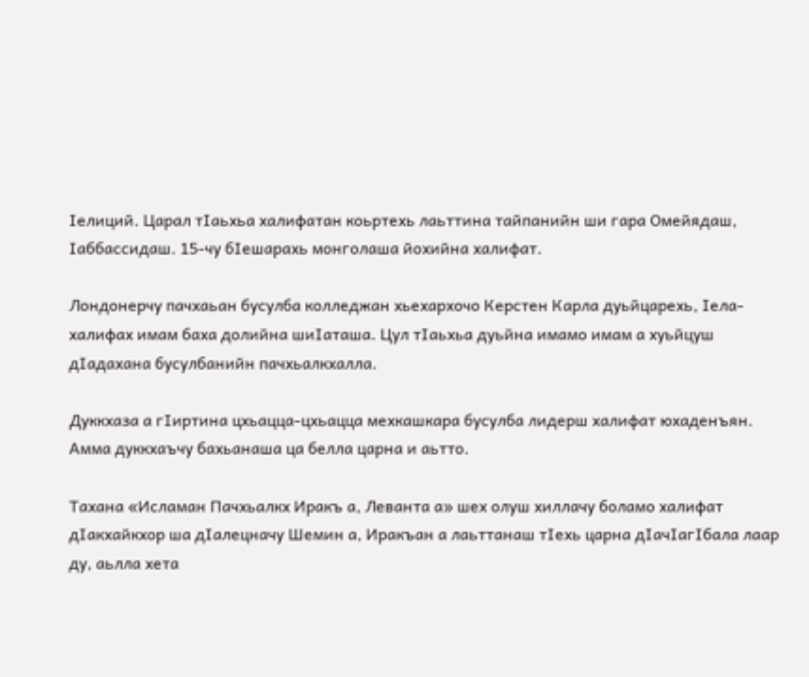Iелиций. Царал тIаьхьа халифатан коьртехь лаьттина тайпанийн ши гара Омейядаш, Iаббассидаш. 15-чу бIешарахь монголаша йохийна халифат.

Лондонерчу пачхаьан бусулба колледжан хьехархочо Керстен Карла дуьйцарехь, Iела-халифах имам баха долийна шиIаташа. Цул тIаьхьа дуьйна имамо имам а хуьйцуш дIадахана бусулбанийн пачхьалкхалла.

Дуккхаза а гIиртина цхьацца-цхьацца мехкашкара бусулба лидерш халифат юхаденъян. Амма дуккхаъчу бахьанаша ца белла царна и аьтто.

Тахана «Исламан Пачхьалкх Иракъ а, Леванта а» шех олуш хиллачу боламо халифат дIакхайкхор ша дIалецначу Шемин а, Иракъан а лаьттанаш тIехь царна дIачIагIбала лаар ду, аьлла хета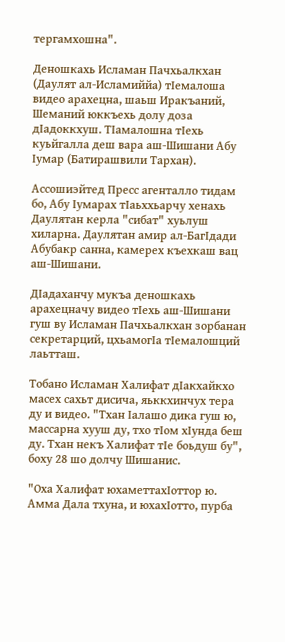тергамхошна".

Деношкахь Исламан Пачхьалкхан (Даулят ал-Исламиййа) тIемалоша видео арахецна, шаьш Иракъаний, Шеманий юккъехь долу доза дIадоккхуш. ТIамалошна тIехь куьйгалла деш вара аш-Шишани Абу Iумар (Батирашвили Тархан).

Ассошиэйтед Пресс агенталло тидам бо, Абу Iумарах тIаьххьарчу хенахь Даулятан керла "сибат" хуьлуш хиларна. Даулятан амир ал-БагIдади Абубакр санна, камерех къехкаш вац аш-Шишани.

ДIадаханчу мукъа деношкахь арахецначу видео тIехь аш-Шишани гуш ву Исламан Пачхьалкхан зорбанан секретарций, цхьамогIа тIемалошций лаьтташ.

Тобано Исламан Халифат дIакхайкхо масех сахьт дисича, яьккхинчух тера ду и видео. "Тхан Iалашо дика гуш ю, массарна хууш ду, тхо тIом хIунда беш ду. Тхан некъ Халифат тIе боьдуш бу", боху 28 шо долчу Шишанис.

"Оха Халифат юхаметтахIоттор ю. Амма Дала тхуна, и юхахIотто, пурба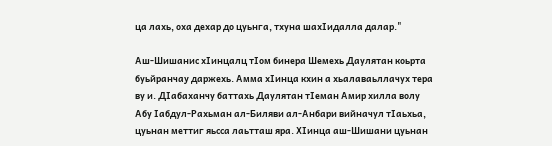ца лахь, оха дехар до цуьнга, тхуна шахIидалла далар."

Аш-Шишанис хIинцалц тIом бинера Шемехь Даулятан коьрта буьйранчаy даржехь. Амма хIинца кхин а хьалаваьллачух тера ву и. ДIабаханчу баттахь Даулятан тIеман Амир хилла волу Абу Iабдул-Рахьман ал-Биляви ал-Анбари вийначул тIаьхьа, цуьнан меттиг яьсса лаьтташ яра. ХIинца аш-Шишани цуьнан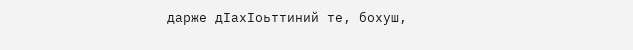дарже дIахIоьттиний те, бохуш,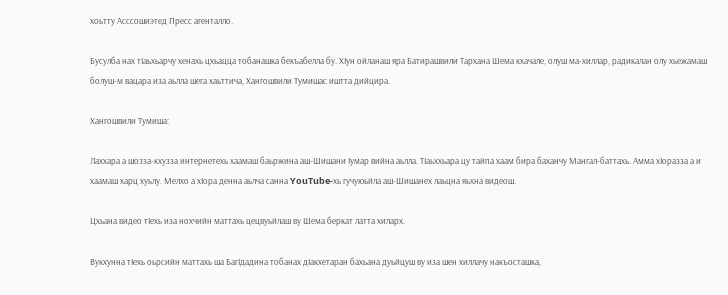хоьтту Асссошиэтед Пресс агенталло.

Бусулба нах тIаьхьарчу хенахь цхьацца тобанашка бекъабелла бу. ХIун ойланаш яра Батирашвили Тархана Шема кхачале, олуш ма-хиллар, радикалан олу хьежамаш болуш-м вацара иза аьлла шега хаьттича, Хангошвили Тумишас иштта дийцира.

Хангошвили Тумиша:

Лаххара а шозза-кхузза интернетехь хаамаш баьржина аш-Шишани Iумар вийна аьлла. ТIаьххьара цу тайпа хаам бира баханчу Мангал-баттахь. Амма хIоразза а и хаамаш харц хуьлу. Мелхо а хIора денна аьлча санна YouTube-хь гучуюьйла аш-Шишанех лаьцна яьхна видеош.

Цхьана видео тIехь иза нохчийн маттахь цецвуьйлаш ву Шема беркат латта хиларх.

Вукхунна тIехь оьрсийн маттахь ша БагIдадина тобанах дIакхетаран бахьана дуьйцуш ву иза шен хиллачу накъосташка,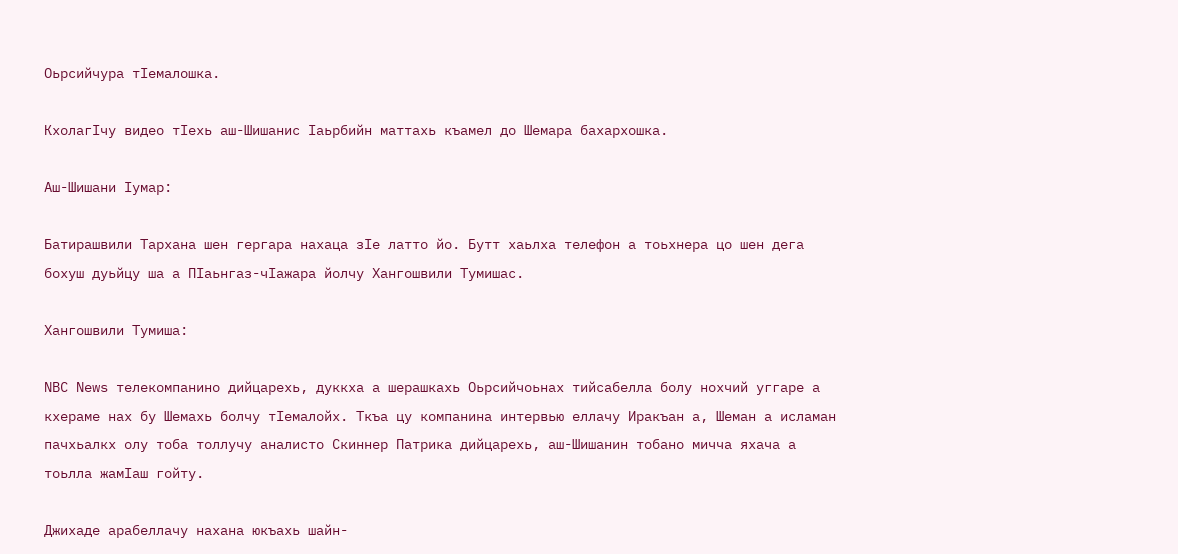Оьрсийчура тIемалошка.

КхолагIчу видео тIехь аш-Шишанис Iаьрбийн маттахь къамел до Шемара бахархошка.

Аш-Шишани Iумар:

Батирашвили Тархана шен гергара нахаца зIе латто йо. Бутт хаьлха телефон а тоьхнера цо шен дега бохуш дуьйцу ша а ПIаьнгаз-чIажара йолчу Хангошвили Тумишас.

Хангошвили Тумиша:

NBC News телекомпанино дийцарехь, дуккха а шерашкахь Оьрсийчоьнах тийсабелла болу нохчий уггаре а кхераме нах бу Шемахь болчу тIемалойх. Ткъа цу компанина интервью еллачу Иракъан а, Шеман а исламан пачхьалкх олу тоба толлучу аналисто Скиннер Патрика дийцарехь, аш-Шишанин тобано мичча яхача а тоьлла жамIаш гойту.

Джихаде арабеллачу нахана юкъахь шайн-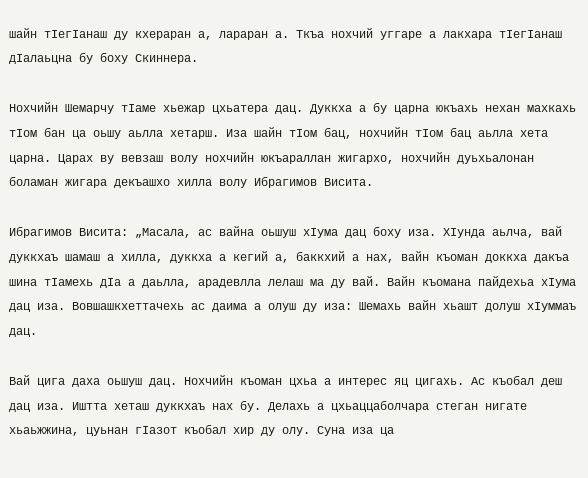шайн тIегIанаш ду кхераран а, лараран а. Ткъа нохчий уггаре а лакхара тIегIанаш дIалаьцна бу боху Скиннера.

Нохчийн Шемарчу тIаме хьежар цхьатера дац. Дуккха а бу царна юкъахь нехан махкахь тIом бан ца оьшу аьлла хетарш. Иза шайн тIом бац, нохчийн тIом бац аьлла хета царна. Царах ву вевзаш волу нохчийн юкъараллан жигархо, нохчийн дуьхьалонан боламан жигара декъашхо хилла волу Ибрагимов Висита.

Ибрагимов Висита: „Масала, ас вайна оьшуш хIума дац боху иза. ХIунда аьлча, вай дуккхаъ шамаш а хилла, дуккха а кегий а, баккхий а нах, вайн къоман доккха дакъа шина тIамехь дIа а даьлла, арадевлла лелаш ма ду вай. Вайн къомана пайдехьа хIума дац иза. Вовшашкхеттачехь ас даима а олуш ду иза: Шемахь вайн хьашт долуш хIуммаъ дац.

Вай цига даха оьшуш дац. Нохчийн къоман цхьа а интерес яц цигахь. Ас къобал деш дац иза. Иштта хеташ дуккхаъ нах бу. Делахь а цхьаццаболчара стеган нигате хьаьжжина, цуьнан гIазот къобал хир ду олу. Суна иза ца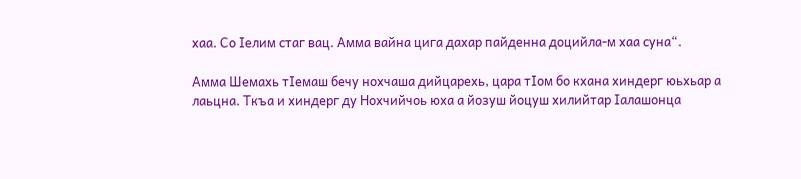хаа. Со Iелим стаг вац. Амма вайна цига дахар пайденна доцийла-м хаа суна“.

Амма Шемахь тIемаш бечу нохчаша дийцарехь, цара тIом бо кхана хиндерг юьхьар а лаьцна. Ткъа и хиндерг ду Нохчийчоь юха а йозуш йоцуш хилийтар Iалашонца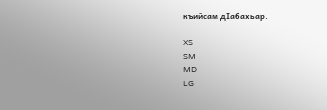къийсам дIабахьар.

XS
SM
MD
LG